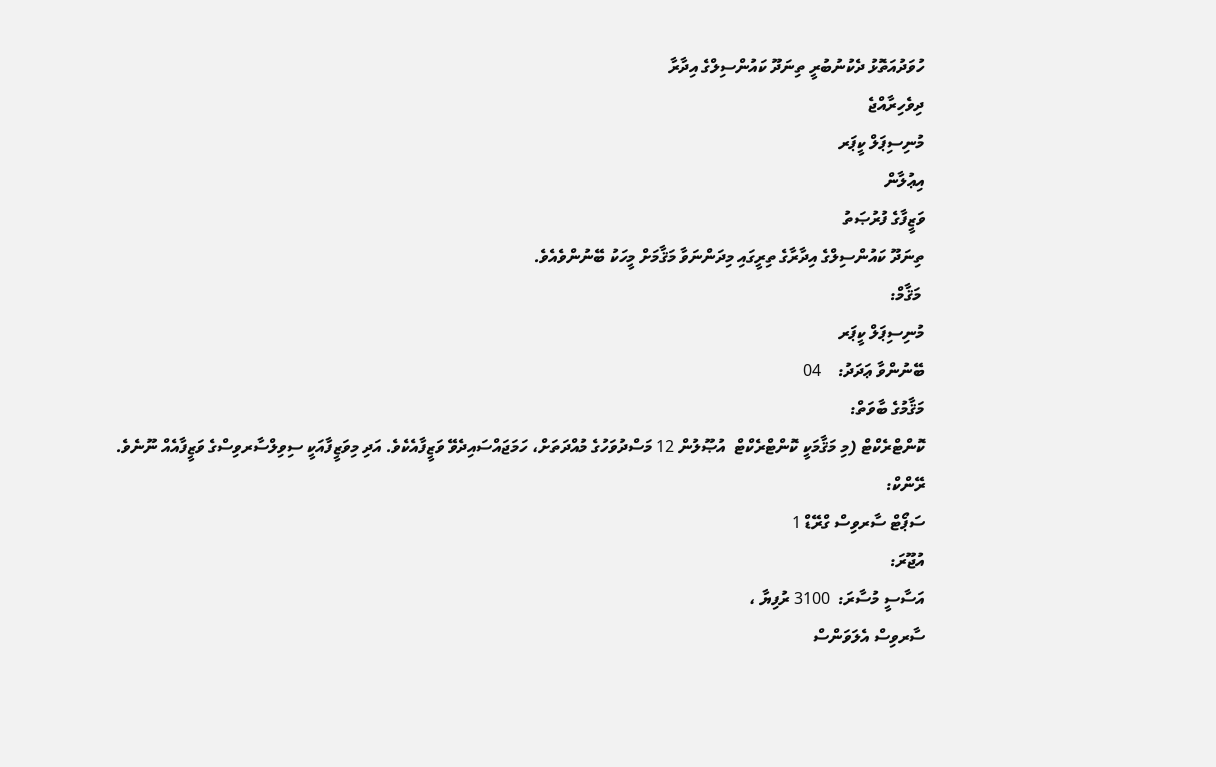ހުވަދުއަތޮޅު ދެކުނުބުރީ ތިނަދޫ ކައުންސިލްގެ އިދާރާ
ދިވެހިރާއްޖެ
މުނިސިޕަލް ކީޕަރ
އިޢުލާން
ވަޒީފާގެ ފުރުޞަތު
ތިނަދޫ ކައުންސިލްގެ އިދާރާގެ ތިރީގައި މިދަންނަވާ މަޤާމަށް މީހަކު ބޭނުންވެއެވެ.
 މަޤާމް:
މުނިސިޕަލް ކީޕަރ
ބޭނުންވާ ޢަދަދު:    04
މަޤާމުގެ ބާވަތް:
ކޮންޓްރެކްޓް (މި މަޤާމަކީ ކޮންޓްރެކްޓް  އުޞޫލުން 12 މަސްދުވަހުގެ މުއްދަތަށް، ހަމަޖައްސައިދެވޭ ވަޒީފާއެކެވެ. އަދި މިވަޒީފާއަކީ ސިވިލްސާރވިސްގެ ވަޒީފާއެއް ނޫނެވެ.
ރޭންކް:
ސަޕޯޓް ސާރވިސް ގްރޭޑް 1
އުޖޫރަ:
އަސާސީ މުސާރަ:  3100 ރުފިޔާ ،
ސާރވިސް އެލަވަންސް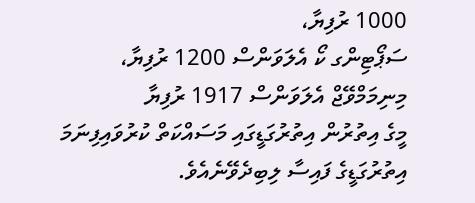1000 ރުފިޔާ،
ސަޕޯޓިންގ ކޯ އެލަވަންސް 1200 ރުފިޔާ،
މިނިމަމްވޭޖް އެލަވަންސް 1917 ރުފިޔާ
މީގެ އިތުރުން އިތުރުގަޑީގައި މަސައްކަތް ކުރުވައިފިނަމަ އިތުރުގަޑީގެ ފައިސާ ލިބިދެވޭނެއެވެ.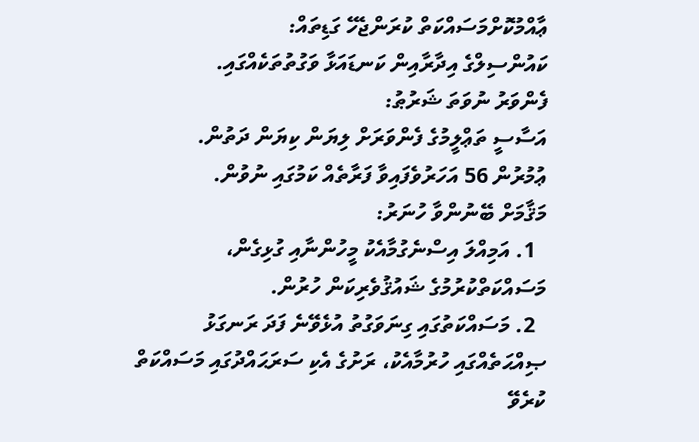ޢާއްމުކޮށްމަސައްކަތް ކުރަންޖެހޭ ގަޑިތައް:
ކައުންސިލްގެ އިދާރާއިން ކަނޑައަޅާ ވަގުތުތަކެއްގައި.
ފެންވަރު ނުވަތަ ޝަރުޠު:
އަސާސީ ތަޢްލީމުގެ ފެންވަރަށް ލިޔަން ކިޔަން ދަތުން.
ޢުމުރުން 56 އަހަރުވެފައިވާ ފަރާތެއް ކަމުގައި ނުވުން.
މަޤާމަށް ބޭނުންވާ ހުނަރު:
  1. އަމިއްލަ އިސްނެގުމާއެކު މީހުންނާއި ގުޅިގެން، މަސައްކަތްކުރުމުގެ ޝައުޤުވެރިކަން ހުރުން.
  2. މަސައްކަތުގައި ގިނަވަގުތު އުޅެވޭނެ ފަދަ ރަނގަޅު ޞިއްޙަތެއްގައި ހުރުމާއެކު، ރަށުގެ އެކި ސަރަޙައްދުގައި މަސައްކަތް ކުރެވޭ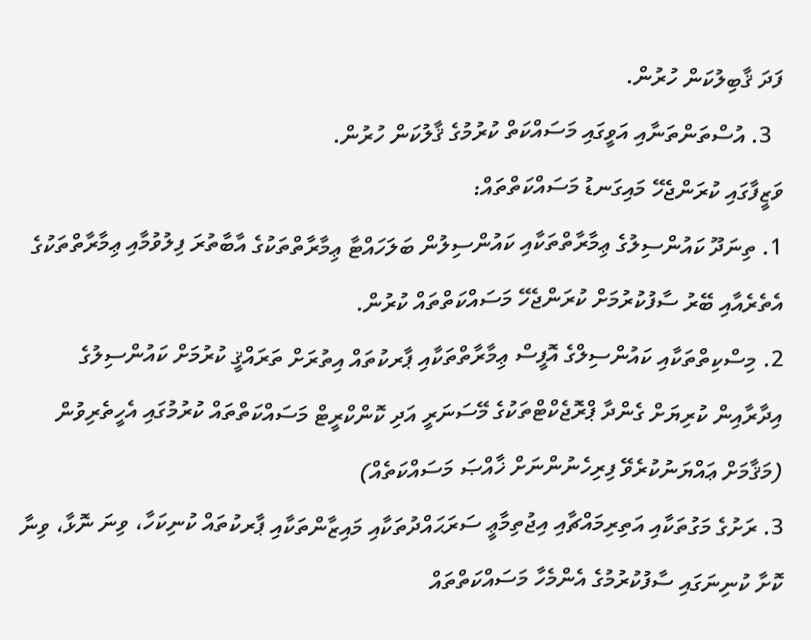ފަދަ ޤާބިލުކަން ހުރުން.
  3. އުސްތަންތަނާއި އަވީގައި މަސައްކަތް ކުރުމުގެ ޤާލުކަން ހުރުން.
ވަޒީފާގައި ކުރަންޖެހޭ މައިގަނޑު މަސައްކަތްތައް:
1. ތިނަދޫ ކައުންސިލުގެ ޢިމާރާތްތަކާއި ކައުންސިލުން ބަލަހައްޓާ ޢިމާރާތްތަކުގެ އާބާތުރަ ފިލުވުމާއި ޢިމާރާތްތަކުގެ އެތެރެއާއި ބޭރު ސާފުކުރުމަށް ކުރަންޖެހޭ މަސައްކަތްތައް ކުރުން.
2. މިސްކިތްތަކާއި ކައުންސިލްގެ އޮފީސް ޢިމާރާތްތަކާއި ޕާރކުތައް އިތުރަށް ތަރައްޤީ ކުރުމަށް ކައުންސިލުގެ އިދާރާއިން ކުރިޔަށް ގެންދާ ޕްރޮޖެކްޓްތަކުގެ މޭސަނަރީ އަދި ކޮންކްރީޓް މަސައްކަތްތައް ކުރުމުގައި އެހީތެރިވުން (މަޤާމަށް ޢައްޔަނުކުރެވޭ ފިރިހެނުންނަށް ޚާއްޞަ މަސައްކަތެއް)
3. ރަށުގެ މަގުތަކާއި އަތިރިމައްޗާއި އިޖުތިމާޢީ ސަރަޙައްދުތަކާއި މައިޒާންތަކާއި ޕާރކުތައް ކުނިކަހާ، ވިނަ ނޮޅާ، ވިނާ ކޮށާ ކުނިނަގައި ސާފުކުރުމުގެ އެންމެހާ މަސައްކަތްތައް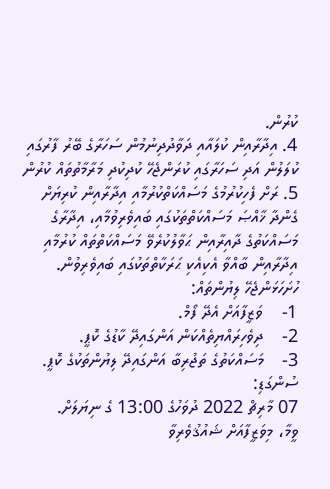ކުރުން.
4. އިދާރާއިން ކުލައާއި ދަވާދުދިނުމުން ސަހަރާގެ ބޭރު ފާރުގައި ކުލަލުން އަދި ސަހަރާގައި ކުރަންޖެހޭ ކުދިކުދި މަރާމާތުތައް ކުރުން
5. ރަށް ފެހިކުރުމުގެ މަސައްކަތްކުރުމާއި އިދާރާއިން ކުރިޔަށް ގެންދާ ޚާއްޞަ މަސައްކަތްތަކުގައި ބައިވެރިވުމާއި، އިދާރާގެ މަސައްކަތުގެ ދާއިރާއިން ޙަވާލުކުރެވޭ މަސައްކަތްތައް ކުރުމާއި އިދާރާއިން ބާއްވާ އެކިއެކި ޙަރަކާތްތަކުގައި ބައިވެރިވުން.
ހުށަހަޅަންޖެހޭ ލިޔުންތައް:
1-    ވަޒީފާއަށް އެދޭ ފޯމް.
2-    ދިވެހިރައްޔިތެއްކަން އަންގައިދޭ ކާޑުގެ ކޮޕީ.
3-    މަސައްކަތުގެ ތަޖުރިބާ އަންގައިދޭ ލިޔުންތަކުގެ ކޮޕީ.
ސުންގަޑި:
07 މާރިޗް 2022 ދުވަހުގެ 13:00 ގެ ނިޔަލަށް.
ވީމާ، މިވަޒީފާއަށް ޝައުޤުވެރިވާ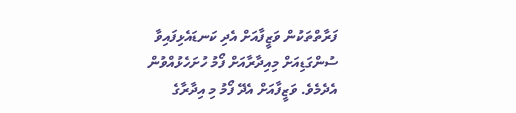ފަރާތްތަކުން ވަޒީފާއަށް އެދި ކަނޑައެޅިފައިވާ ސުންގަޑިއަށް މިއިދާރާއަށް ފޯމު ހުށަހެޅުއްވުން އެދެމެވެ. ވަޒީފާއަށް އެދޭ ފޯމު މި އިދާރާގެ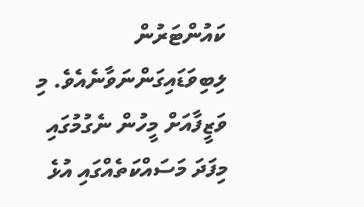ކައުންޓަރުން ލިބިވަޑައިގަންނަވާނެއެވެ. މި ވަޒީފާއަށް މީހުން ނެގުމުގައި މިފަދަ މަސައްކަތެއްގައި އުޅެ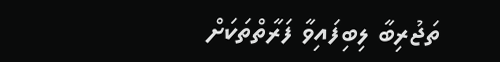ތަޖުރިބާ ލިބިފައިވާ ފަރާތްތަކަށް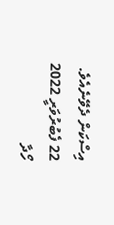އިސްކަން ދެވޭނެއެވެ.
22 ފެބުރުވަރީ 2022
ހޯދާ